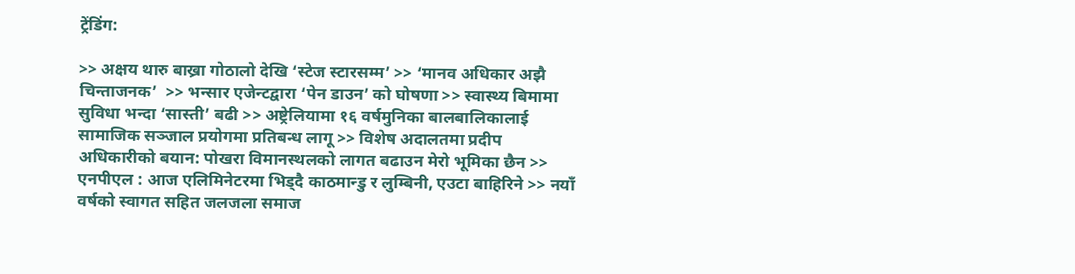ट्रेंडिंग:

>> अक्षय थारु बाख्रा गोठालो देखि ‘स्टेज स्टारसम्म’ >> ‘मानव अधिकार अझै चिन्ताजनक’  >> भन्सार एजेन्टद्वारा ‘पेन डाउन’ को घोषणा >> स्वास्थ्य बिमामा सुविधा भन्दा ‘सास्ती’ बढी >> अष्ट्रेलियामा १६ वर्षमुनिका बालबालिकालाई सामाजिक सञ्जाल प्रयोगमा प्रतिबन्ध लागू >> विशेष अदालतमा प्रदीप अधिकारीको बयान: पोखरा विमानस्थलको लागत बढाउन मेरो भूमिका छैन >> एनपीएल : आज एलिमिनेटरमा भिड्दै काठमान्डु र लुम्बिनी, एउटा बाहिरिने >> नयाँ वर्षको स्वागत सहित जलजला समाज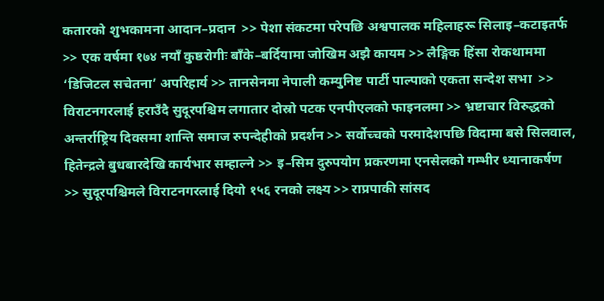कतारको शुभकामना आदान–प्रदान  >> पेशा संकटमा परेपछि अश्वपालक महिलाहरू सिलाइ–कटाइतर्फ >> एक वर्षमा १७४ नयाँ कुष्ठरोगीः बाँके–बर्दियामा जोखिम अझै कायम >> लैङ्गिक हिंसा रोकथाममा ‘डिजिटल सचेतना’ अपरिहार्य >> तानसेनमा नेपाली कम्युनिष्ट पार्टी पाल्पाको एकता सन्देश सभा  >> विराटनगरलाई हराउँदै सुदूरपश्चिम लगातार दोस्रो पटक एनपीएलको फाइनलमा >> भ्रष्टाचार विरुद्धको अन्तर्राष्ट्रिय दिवसमा शान्ति समाज रुपन्देहीको प्रदर्शन >> सर्वोच्चको परमादेशपछि विदामा बसे सिलवाल, हितेन्द्रले बुधबारदेखि कार्यभार सम्हाल्ने >> इ–सिम दुरुपयोग प्रकरणमा एनसेलको गम्भीर ध्यानाकर्षण >> सुदूरपश्चिमले विराटनगरलाई दियो १५६ रनको लक्ष्य >> राप्रपाकी सांसद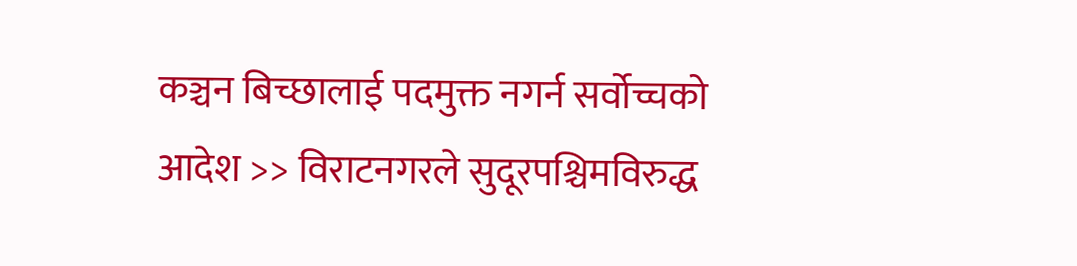कञ्चन बिच्छालाई पदमुक्त नगर्न सर्वोच्चको आदेश >> विराटनगरले सुदूरपश्चिमविरुद्ध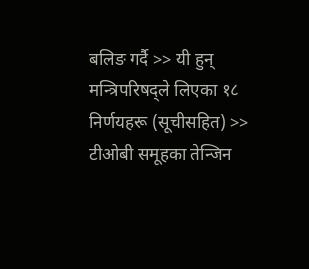बलिङ गर्दै >> यी हुन् मन्त्रिपरिषद्ले लिएका १८ निर्णयहरू (सूचीसहित) >> टीओबी समूहका तेन्जिन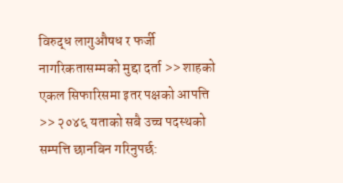विरुद्ध लागुऔषध र फर्जी नागरिकतासम्मको मुद्दा दर्ता >> शाहको एकल सिफारिसमा इतर पक्षको आपत्ति >> २०४६ यताको सबै उच्च पदस्थको सम्पत्ति छानबिन गरिनुपर्छ: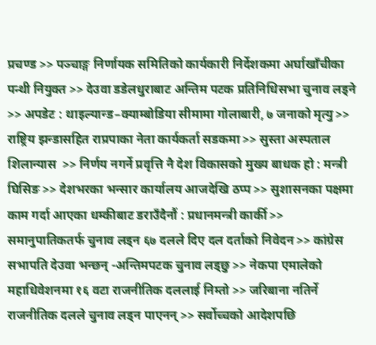प्रचण्ड >> पञ्चाङ्ग निर्णायक समितिको कार्यकारी निर्देशकमा अर्घाखाँचीका पन्थी नियुक्त >> देउवा डडेलधुराबाट अन्तिम पटक प्रतिनिधिसभा चुनाव लड्ने >> अपडेट : थाइल्यान्ड–क्याम्बोडिया सीमामा गोलाबारी, ७ जनाको मृत्यु >> राष्ट्रिय झन्डासहित राप्रपाका नेता कार्यकर्ता सडकमा >> सुस्ता अस्पताल शिलान्यास  >> निर्णय नगर्ने प्रवृत्ति नै देश विकासको मुख्य बाधक हो : मन्त्री घिसिङ >> देशभरका भन्सार कार्यालय आजदेखि ठप्प >> सुशासनका पक्षमा काम गर्दा आएका धम्कीबाट डराउँदैनौं : प्रधानमन्त्री कार्की >> समानुपातिकतर्फ चुनाव लड्न ६७ दलले दिए दल दर्ताको निवेदन >> कांग्रेस सभापति देउवा भन्छन् -अन्तिमपटक चुनाव लड्छु >> नेकपा एमालेको महाधिवेशनमा १६ वटा राजनीतिक दललाई निम्तो >> जरिबाना नतिर्ने राजनीतिक दलले चुनाव लड्न पाएनन् >> सर्वोच्चको आदेशपछि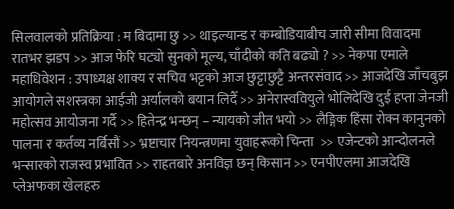सिलवालको प्रतिक्रिया : म बिदामा छु >> थाइल्यान्ड र कम्बोडियाबीच जारी सीमा विवादमा रातभर झडप >> आज फेरि घट्यो सुनको मूल्य, चाँदीको कति बढ्यो ? >> नेकपा एमाले महाधिवेशन : उपाध्यक्ष शाक्य र सचिव भट्टको आज छुट्टाछुट्टै अन्तरसंवाद >> आजदेखि जाँचबुझ आयोगले सशस्त्रका आईजी अर्यालको बयान लिदैँ >> अनेरास्ववियुले भोलिदेखि दुई हप्ता जेनजी महोत्सव आयोजना गर्दै >> हितेन्द्र भन्छन् – न्यायको जीत भयो >> लैङ्गिक हिंसा रोक्न कानुनको पालना र कर्तव्य नर्बिसौं >> भ्रष्टाचार नियन्त्रणमा युवाहरूको चिन्ता  >> एजेन्टको आन्दोलनले भन्सारको राजस्व प्रभावित >> राहतबारे अनविज्ञ छन् किसान >> एनपीएलमा आजदेखि प्लेअफका खेलहरु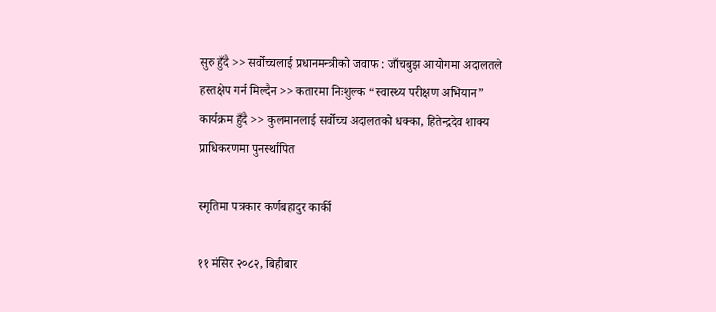सुरु हुँदै >> सर्वोच्चलाई प्रधानमन्त्रीको जवाफ : जाँचबुझ आयोगमा अदालतले हस्तक्षेप गर्न मिल्दैन >> कतारमा निःशुल्क “स्वास्थ्य परीक्षण अभियान” कार्यक्रम हुँदै >> कुलमानलाई सर्वोच्च अदालतको धक्का, हितेन्द्रदेव शाक्य प्राधिकरणमा पुनर्स्थापित

स्मृतिमा पत्रकार कर्णबहादुर कार्की

११ मंसिर २०८२, बिहीबार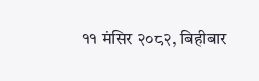११ मंसिर २०८२, बिहीबार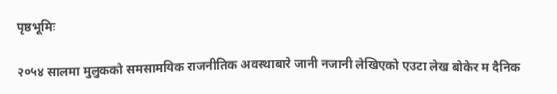पृष्ठभूमिः

२०५४ सालमा मुलुकको समसामयिक राजनीतिक अवस्थाबारे जानी नजानी लेखिएको एउटा लेख बोकेर म दैनिक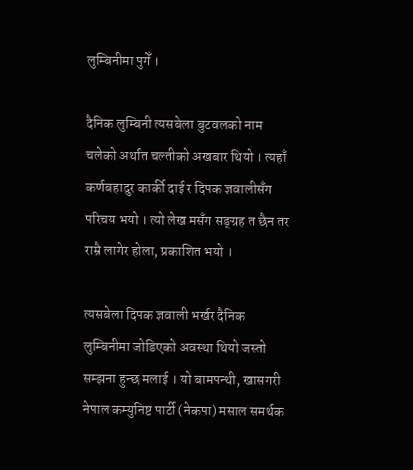लुम्बिनीमा पुगेँ ।

दैनिक लुम्बिनी त्यसबेला बुटवलको नाम चलेको अर्थात चल्तीको अखबार थियो । त्यहाँ कर्णबहादुर कार्की दाई र दिपक ज्ञवालीसँग परिचय भयो । त्यो लेख मसँग सङ्ग्रह त छैन तर राम्रै लागेर होला, प्रकाशित भयो ।

त्यसबेला दिपक ज्ञवाली भर्खर दैनिक लुम्बिनीमा जोडिएको अवस्था थियो जस्तो सम्झना हुन्छ मलाई । यो बामपन्थी, खासगरी नेपाल कम्युनिष्ट पार्टी (नेकपा) मसाल समर्थक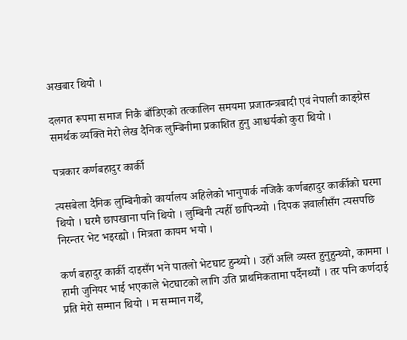अखबार थियो ।

दलगत रूपमा समाज निकै बाँडिएको तत्कालिन समयमा प्रजातन्त्रबादी एवं नेपाली काङ्ग्रेस समर्थक व्यक्ति मेरो लेख दैनिक लुम्बिनीमा प्रकाशित हुनु आश्चर्यको कुरा थियो ।

पत्रकार कर्णबहादुर कार्की

त्यसबेला दैनिक लुम्बिनीको कार्यालय अहिलेको भानुपार्क नजिकै कर्णबहादुर कार्कीको घरमा थियो । घरमै छापखाना पनि थियो । लुम्बिनी त्यहीँ छापिन्थ्यो । दिपक ज्ञवालीसँग त्यसपछि निरन्तर भेट भइरह्यो । मित्रता कायम भयो ।

कर्ण बहादुर कार्की दाइसँग भने पातलो भेटघाट हुन्थ्यो । उहाँ अलि व्यस्त हुनुहुन्थ्यो, काममा । हामी जुनियर भाई भएकाले भेटघाटको लागि उति प्राथमिकतामा पर्दैनथ्यौं । तर पनि कर्णदाई प्रति मेरो सम्मान थियो । म सम्मान गर्थेँ,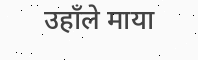उहाँले माया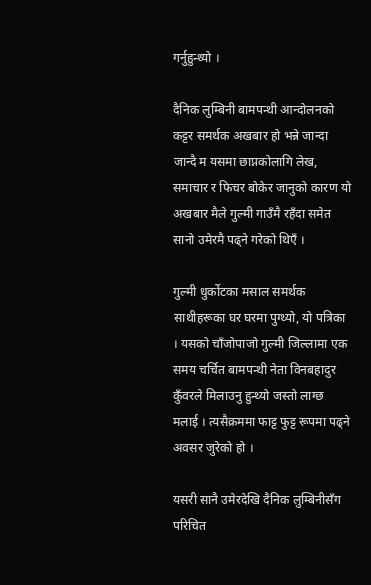गर्नुहुन्थ्यो ।

दैनिक लुम्बिनी बामपन्थी आन्दोलनको कट्टर समर्थक अखबार हो भन्ने जान्दा जान्दै म यसमा छाप्नकोलागि लेख, समाचार र फिचर बोकेर जानुको कारण यो अखबार मैले गुल्मी गाउँमै रहँदा समेत सानो उमेरमै पढ्ने गरेको थिएँ ।

गुल्मी धुर्कोटका मसाल समर्थक साथीहरूका घर घरमा पुग्थ्यो, यो पत्रिका । यसको चाँजोपाजो गुल्मी जिल्लामा एक समय चर्चित बामपन्थी नेता विनबहादुर कुँवरले मिलाउनु हुन्थ्यो जस्तो लाग्छ मलाई । त्यसैक्रममा फाट्ट फुट्ट रूपमा पढ्ने अवसर जुरेको हो ।

यसरी सानै उमेरदेखि दैनिक लुम्बिनीसँग परिचित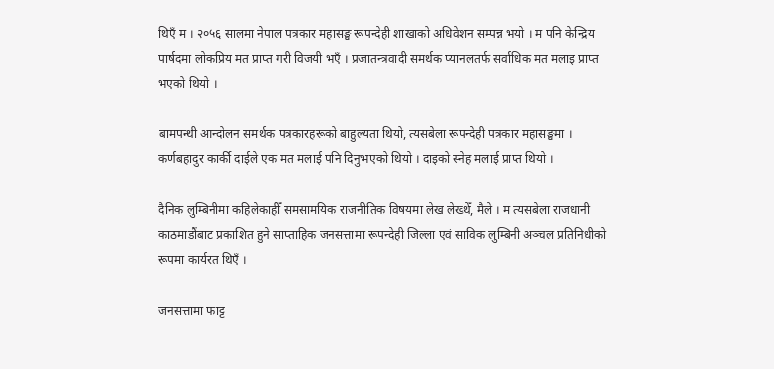थिएँ म । २०५६ सालमा नेपाल पत्रकार महासङ्घ रूपन्देही शाखाको अधिवेशन सम्पन्न भयो । म पनि केन्द्रिय पार्षदमा लोकप्रिय मत प्राप्त गरी विजयी भएँ । प्रजातन्त्रवादी समर्थक प्यानलतर्फ सर्वाधिक मत मलाइ प्राप्त भएको थियो ।

बामपन्थी आन्दोलन समर्थक पत्रकारहरूको बाहुल्यता थियो, त्यसबेला रूपन्देही पत्रकार महासङ्घमा । कर्णबहादुर कार्की दाईले एक मत मलाई पनि दिनुभएको थियो । दाइको स्नेह मलाई प्राप्त थियो ।

दैनिक लुम्बिनीमा कहिलेकाहीँ समसामयिक राजनीतिक विषयमा लेख लेख्थेँ, मैले । म त्यसबेला राजधानी काठमाडौंबाट प्रकाशित हुने साप्ताहिक जनसत्तामा रूपन्देही जिल्ला एवं साविक लुम्बिनी अञ्चल प्रतिनिधीको रूपमा कार्यरत थिएँ ।

जनसत्तामा फाट्ट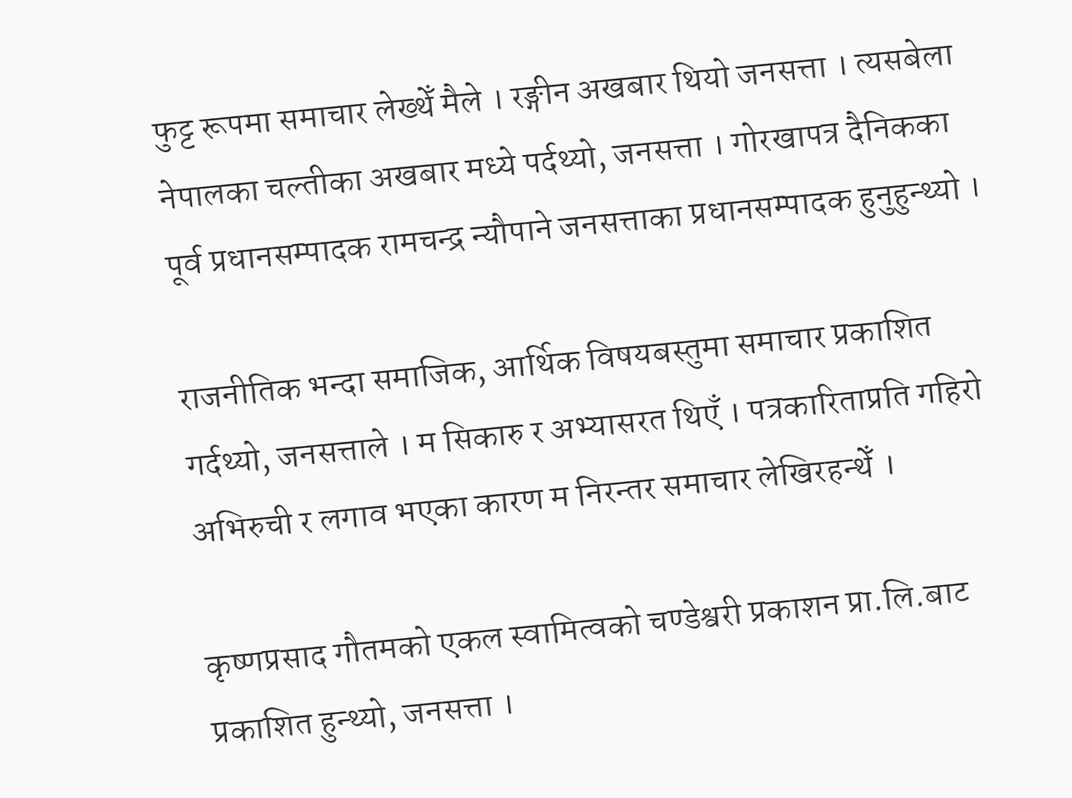फुट्ट रूपमा समाचार लेख्थेँ मैले । रङ्गीन अखबार थियो जनसत्ता । त्यसबेला नेपालका चल्तीका अखबार मध्ये पर्दथ्यो, जनसत्ता । गोरखापत्र दैनिकका पूर्व प्रधानसम्पादक रामचन्द्र न्यौपाने जनसत्ताका प्रधानसम्पादक हुनुहुन्थ्यो ।

राजनीतिक भन्दा समाजिक, आर्थिक विषयबस्तुमा समाचार प्रकाशित गर्दथ्यो, जनसत्ताले । म सिकारु र अभ्यासरत थिएँ । पत्रकारिताप्रति गहिरो अभिरुची र लगाव भएका कारण म निरन्तर समाचार लेखिरहन्थेँ ।

कृष्णप्रसाद गौतमको एकल स्वामित्वको चण्डेश्वरी प्रकाशन प्रा.लि.बाट प्रकाशित हुन्थ्यो, जनसत्ता ।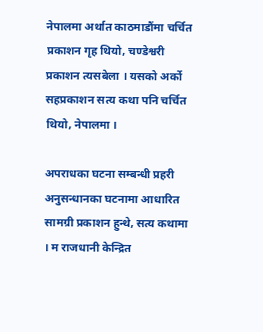नेपालमा अर्थात काठमाडौंमा चर्चित प्रकाशन गृह थियो, चण्डेश्वरी प्रकाशन त्यसबेला । यसको अर्को सहप्रकाशन सत्य कथा पनि चर्चित थियो, नेपालमा ।

अपराधका घटना सम्बन्धी प्रहरी अनुसन्धानका घटनामा आधारित सामग्री प्रकाशन हुन्थे, सत्य कथामा । म राजधानी केन्द्रित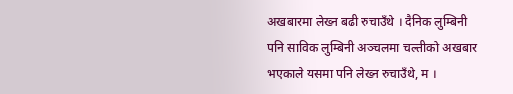अखबारमा लेख्न बढी रुचाउँथे । दैनिक लुम्बिनी पनि साविक लुम्बिनी अञ्चलमा चल्तीको अखबार भएकाले यसमा पनि लेख्न रुचाउँथे, म ।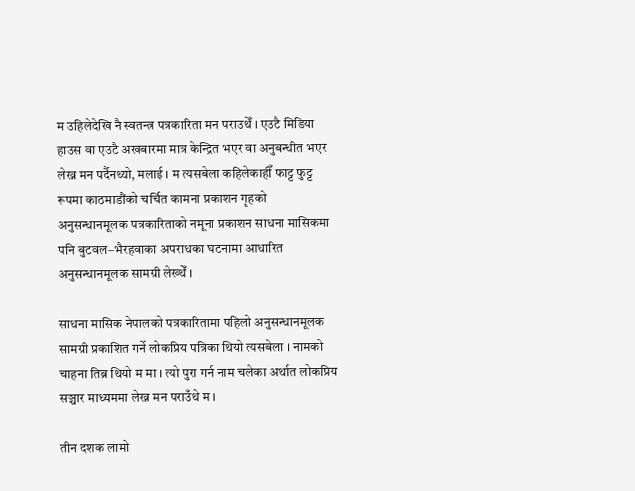म उहिलेदेखि नै स्वतन्त्र पत्रकारिता मन पराउथेँ । एउटै मिडिया हाउस वा एउटै अखबारमा मात्र केन्द्रित भएर वा अनुबन्धीत भएर लेख्न मन पर्दैनथ्यो, मलाई । म त्यसबेला कहिलेकाहीँ फाट्ट फुट्ट रूपमा काठमाडौंको चर्चित कामना प्रकाशन गृहको अनुसन्धानमूलक पत्रकारिताको नमूना प्रकाशन साधना मासिकमा पनि बुटवल–भैरहवाका अपराधका घटनामा आधारित अनुसन्धानमूलक सामग्री लेख्थेँ ।

साधना मासिक नेपालको पत्रकारितामा पहिलो अनुसन्धानमूलक सामग्री प्रकाशित गर्ने लोकप्रिय पत्रिका थियो त्यसबेला । नामको चाहना तिब्र थियो म मा । त्यो पुरा गर्न नाम चलेका अर्थात लोकप्रिय सञ्चार माध्यममा लेख्न मन पराउँथे म ।

तीन दशक लामो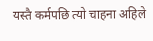यस्तै कर्मपछि त्यो चाहना अहिले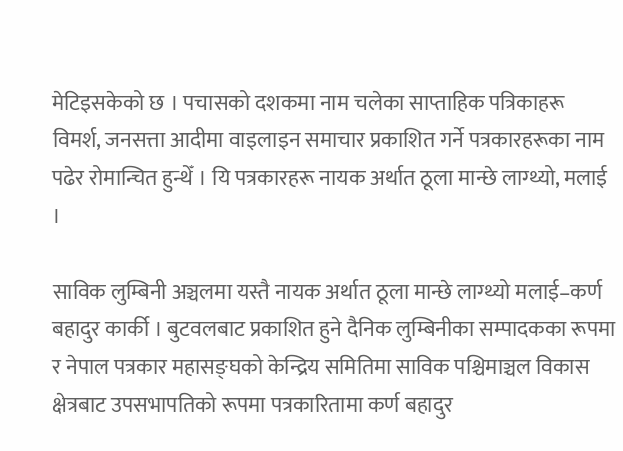मेटिइसकेको छ । पचासको दशकमा नाम चलेका साप्ताहिक पत्रिकाहरू विमर्श, जनसत्ता आदीमा वाइलाइन समाचार प्रकाशित गर्ने पत्रकारहरूका नाम पढेर रोमान्चित हुन्थेँ । यि पत्रकारहरू नायक अर्थात ठूला मान्छे लाग्थ्यो, मलाई ।

साविक लुम्बिनी अञ्चलमा यस्तै नायक अर्थात ठूला मान्छे लाग्थ्यो मलाई–कर्ण बहादुर कार्की । बुटवलबाट प्रकाशित हुने दैनिक लुम्बिनीका सम्पादकका रूपमा र नेपाल पत्रकार महासङ्घको केन्द्रिय समितिमा साविक पश्चिमाञ्चल विकास क्षेत्रबाट उपसभापतिको रूपमा पत्रकारितामा कर्ण बहादुर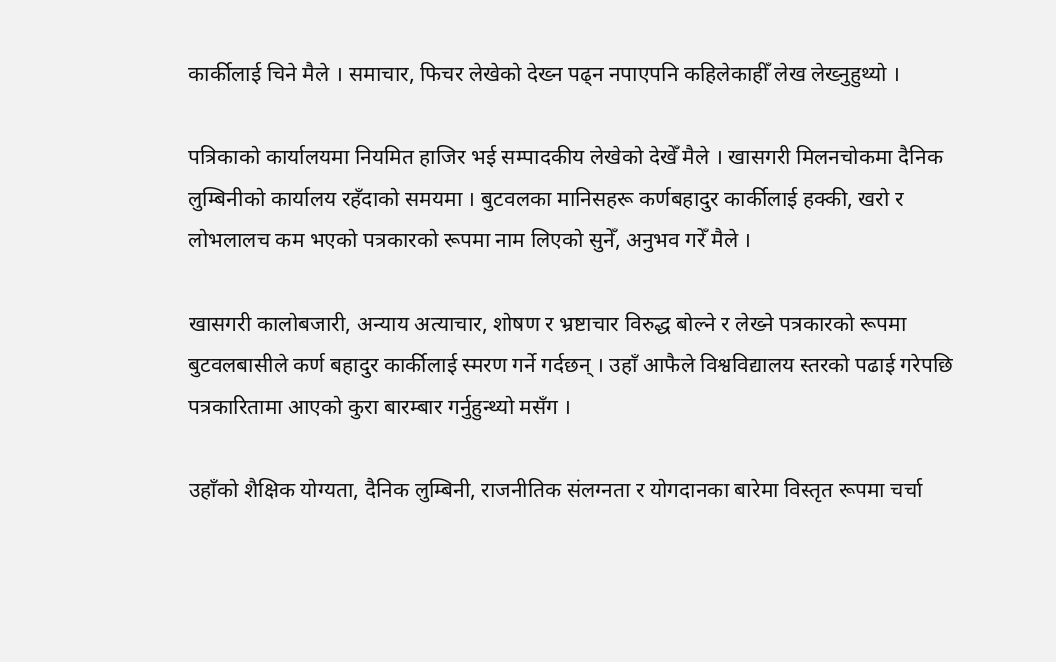कार्कीलाई चिने मैले । समाचार, फिचर लेखेको देख्न पढ्न नपाएपनि कहिलेकाहीँ लेख लेख्नुहुथ्यो ।

पत्रिकाको कार्यालयमा नियमित हाजिर भई सम्पादकीय लेखेको देखेँ मैले । खासगरी मिलनचोकमा दैनिक लुम्बिनीको कार्यालय रहँदाको समयमा । बुटवलका मानिसहरू कर्णबहादुर कार्कीलाई हक्की, खरो र लोभलालच कम भएको पत्रकारको रूपमा नाम लिएको सुनेँ, अनुभव गरेँ मैले ।

खासगरी कालोबजारी, अन्याय अत्याचार, शोषण र भ्रष्टाचार विरुद्ध बोल्ने र लेख्ने पत्रकारको रूपमा बुटवलबासीले कर्ण बहादुर कार्कीलाई स्मरण गर्ने गर्दछन् । उहाँ आफैले विश्वविद्यालय स्तरको पढाई गरेपछि पत्रकारितामा आएको कुरा बारम्बार गर्नुहुन्थ्यो मसँग ।

उहाँको शैक्षिक योग्यता, दैनिक लुम्बिनी, राजनीतिक संलग्नता र योगदानका बारेमा विस्तृत रूपमा चर्चा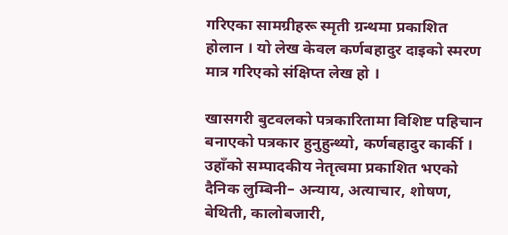गरिएका सामग्रीहरू स्मृती ग्रन्थमा प्रकाशित होलान । यो लेख केवल कर्णबहादुर दाइको स्मरण मात्र गरिएको संक्षिप्त लेख हो ।

खासगरी बुटवलको पत्रकारितामा विशिष्ट पहिचान बनाएको पत्रकार हुनुहुन्थ्यो, कर्णबहादुर कार्की । उहाँको सम्पादकीय नेतृत्वमा प्रकाशित भएको दैनिक लुम्बिनी– अन्याय, अत्याचार, शोषण, बेथिती, कालोबजारी,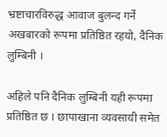भ्रष्टाचारविरुद्ध आवाज बुलन्द गर्ने अखबारको रूपमा प्रतिष्ठित रहयो, दैनिक लुम्बिनी ।

अहिले पनि दैनिक लुम्बिनी यही रूपमा प्रतिष्ठित छ । छापाखाना व्यवसायी समेत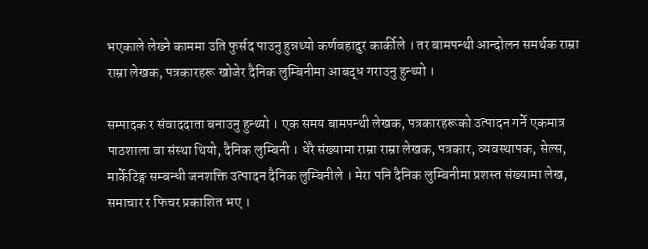भएकाले लेख्ने काममा उति फुर्सद पाउनु हुन्नथ्यो कर्णबहादुर कार्कीले । तर बामपन्थी आन्दोलन समर्थक राम्रा राम्रा लेखक, पत्रकारहरू खोजेर दैनिक लुम्बिनीमा आबद्ध गराउनु हुन्थ्यो ।

सम्पादक र संवाददाता बनाउनु हुन्थ्यो । एक समय बामपन्थी लेखक, पत्रकारहरूको उत्पादन गर्ने एकमात्र पाठशाला वा संस्था थियो, दैनिक लुम्बिनी । धेरै संख्यामा राम्रा राम्रा लेखक, पत्रकार, व्यवस्थापक, सेल्स, मार्केटिङ्ग सम्बन्धी जनशक्ति उत्पादन दैनिक लुम्बिनीले । मेरा पनि दैनिक लुम्बिनीमा प्रशस्त संख्यामा लेख, समाचार र फिचर प्रकाशित भए ।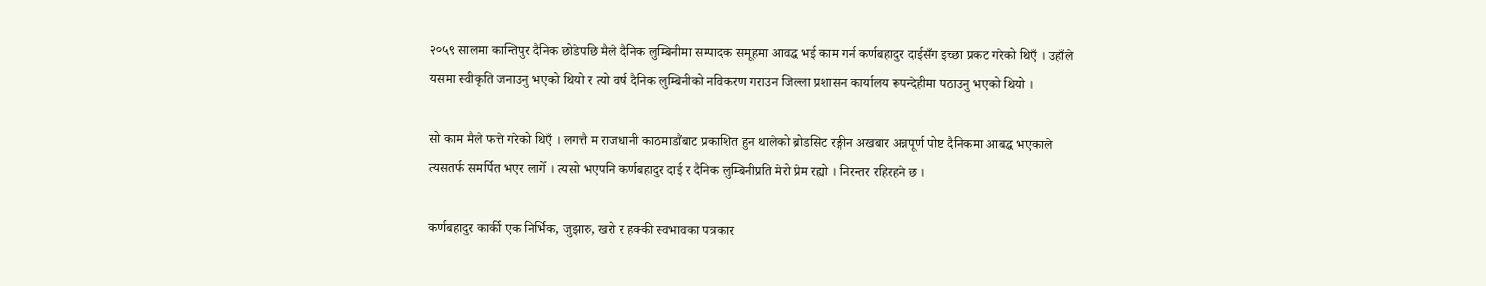२०५९ सालमा कान्तिपुर दैनिक छोडेपछि मैले दैनिक लुम्बिनीमा सम्पादक समूहमा आवद्ध भई काम गर्न कर्णबहादुर दाईसँग इच्छा प्रकट गरेको थिएँ । उहाँले यसमा स्वीकृति जनाउनु भएको थियो र त्यो वर्ष दैनिक लुम्बिनीको नविकरण गराउन जिल्ला प्रशासन कार्यालय रूपन्देहीमा पठाउनु भएको थियो ।

सो काम मैले फत्ते गरेको थिएँ । लगत्तै म राजधानी काठमाडौंबाट प्रकाशित हुन थालेको ब्रोडसिट रङ्गीन अखबार अन्नपूर्ण पोष्ट दैनिकमा आबद्ध भएकाले त्यसतर्फ समर्पित भएर लागेँ । त्यसो भएपनि कर्णबहादुर दाई र दैनिक लुम्बिनीप्रति मेरो प्रेम रह्यो । निरन्तर रहिरहने छ ।

कर्णबहादुर कार्की एक निर्भिक, जुझारु, खरो र हक्की स्वभावका पत्रकार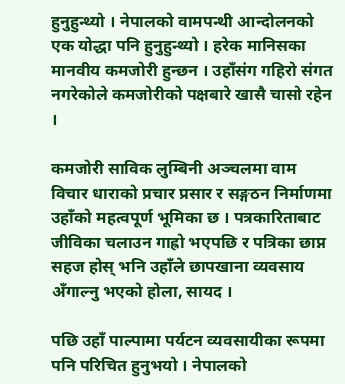हुनुहुन्थ्यो । नेपालको वामपन्थी आन्दोलनको एक योद्धा पनि हुनुहुन्थ्यो । हरेक मानिसका मानवीय कमजोरी हुन्छन । उहाँसंग गहिरो संगत नगरेकोले कमजोरीको पक्षबारे खासै चासो रहेन ।

कमजोरी साविक लुम्बिनी अञ्चलमा वाम विचार धाराको प्रचार प्रसार र सङ्गठन निर्माणमा उहाँको महत्वपूर्ण भूमिका छ । पत्रकारिताबाट जीविका चलाउन गाह्रो भएपछि र पत्रिका छाप्न सहज होस् भनि उहाँले छापखाना व्यवसाय अँगाल्नु भएको होला, सायद ।

पछि उहाँ पाल्पामा पर्यटन व्यवसायीका रूपमा पनि परिचित हुनुभयो । नेपालको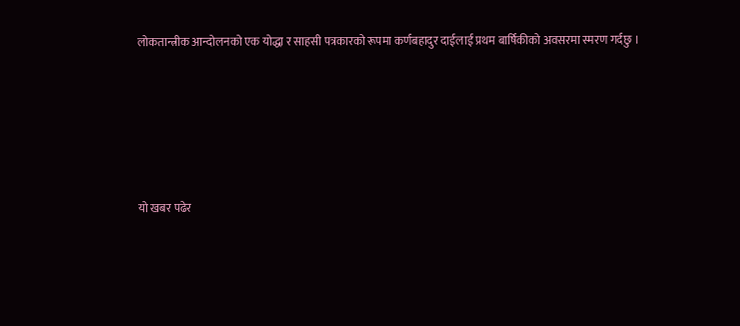लोकतान्त्रीक आन्दोलनको एक योद्धा र साहसी पत्रकारको रूपमा कर्णबहादुर दाईलाई प्रथम बार्षिकीको अवसरमा स्मरण गर्दछु ।





यो खबर पढेर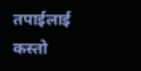तपाईलाई कस्तो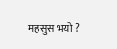महसुस भयो ?